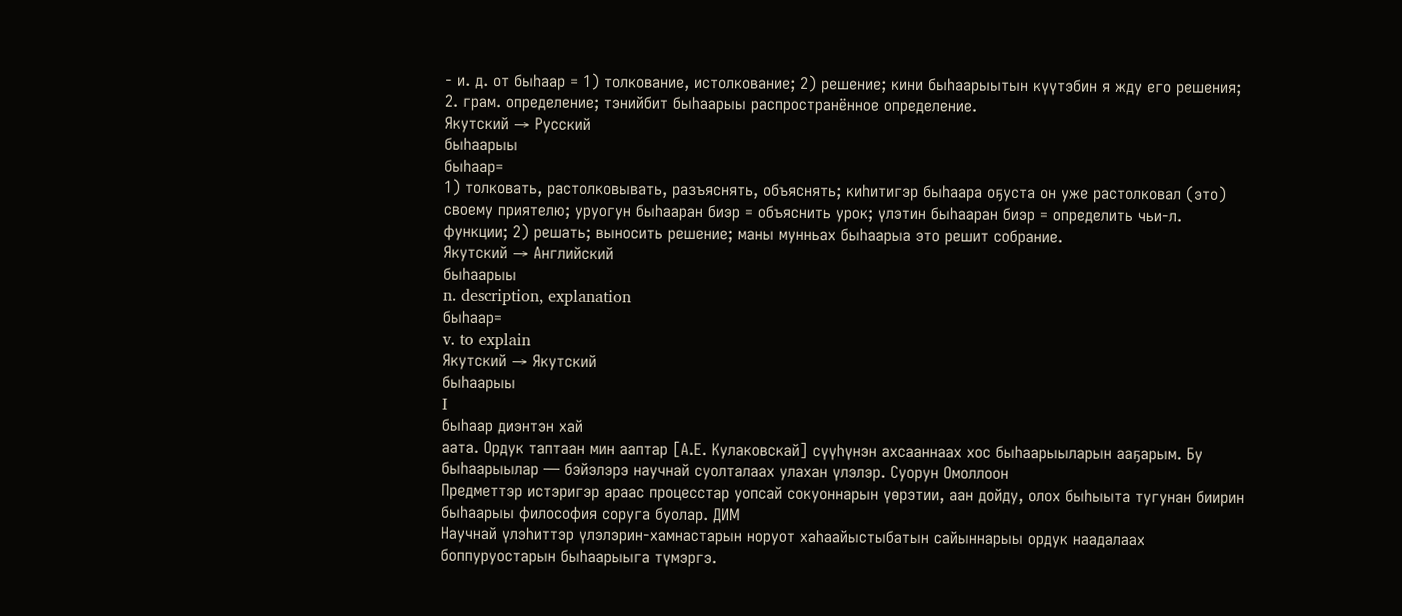- и. д. от быһаар = 1) толкование, истолкование; 2) решение; кини быһаарыытын күүтэбин я жду его решения; 2. грам. определение; тэнийбит быһаарыы распространённое определение.
Якутский → Русский
быһаарыы
быһаар=
1) толковать, растолковывать, разъяснять, объяснять; киһитигэр быһаара оҕуста он уже растолковал (это) своему приятелю; уруогун быһааран биэр = объяснить урок; үлэтин быһааран биэр = определить чьи-л. функции; 2) решать; выносить решение; маны мунньах быһаарыа это решит собрание.
Якутский → Английский
быһаарыы
n. description, explanation
быһаар=
v. to explain
Якутский → Якутский
быһаарыы
I
быһаар диэнтэн хай
аата. Ордук таптаан мин ааптар [А.Е. Кулаковскай] сүүһүнэн ахсааннаах хос быһаарыыларын ааҕарым. Бу быһаарыылар — бэйэлэрэ научнай суолталаах улахан үлэлэр. Суорун Омоллоон
Предметтэр истэригэр араас процесстар уопсай сокуоннарын үөрэтии, аан дойду, олох быһыыта тугунан биирин быһаарыы философия соруга буолар. ДИМ
Научнай үлэһиттэр үлэлэрин-хамнастарын норуот хаһаайыстыбатын сайыннарыы ордук наадалаах боппуруостарын быһаарыыга түмэргэ.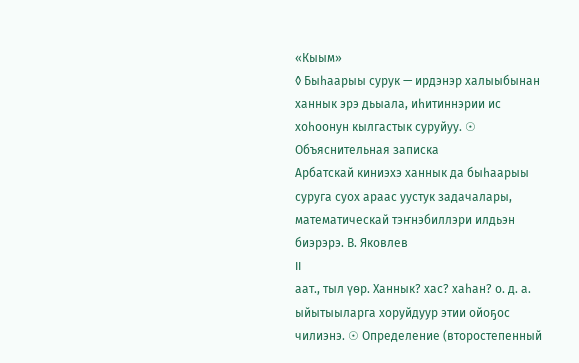«Кыым»
◊ Быһаарыы сурук — ирдэнэр халыыбынан ханнык эрэ дьыала, иһитиннэрии ис хоһоонун кылгастык суруйуу. ☉ Объяснительная записка
Арбатскай киниэхэ ханнык да быһаарыы суруга суох араас уустук задачалары, математическай тэҥнэбиллэри илдьэн биэрэрэ. В. Яковлев
II
аат., тыл үөр. Ханнык? хас? хаһан? о. д. а. ыйытыыларга хоруйдуур этии ойоҕос чилиэнэ. ☉ Определение (второстепенный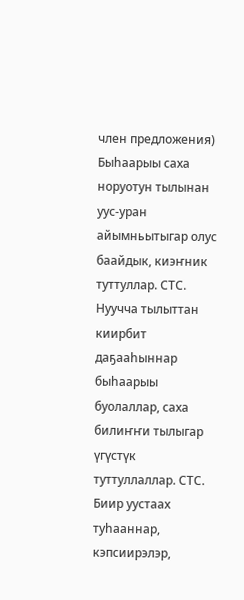член предложения)
Быһаарыы саха норуотун тылынан уус-уран айымньытыгар олус баайдык, киэҥник туттуллар. СТС. Нуучча тылыттан киирбит даҕааһыннар быһаарыы буолаллар, саха билиҥҥи тылыгар үгүстүк туттуллаллар. СТС. Биир уустаах туһааннар, кэпсиирэлэр,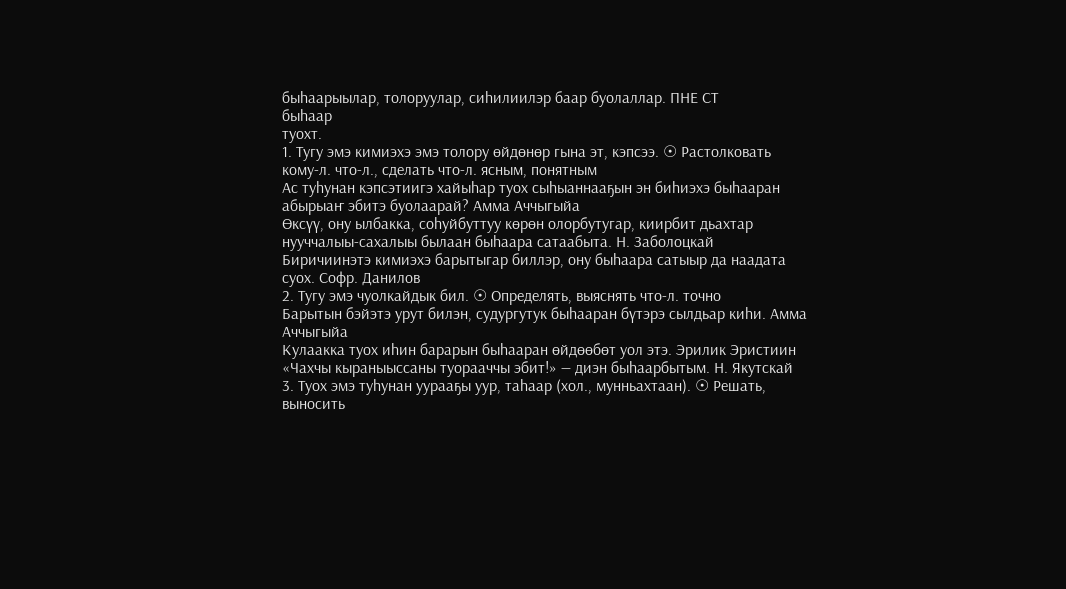быһаарыылар, толоруулар, сиһилиилэр баар буолаллар. ПНЕ СТ
быһаар
туохт.
1. Тугу эмэ кимиэхэ эмэ толору өйдөнөр гына эт, кэпсээ. ☉ Растолковать кому-л. что-л., сделать что-л. ясным, понятным
Ас туһунан кэпсэтиигэ хайыһар туох сыһыаннааҕын эн биһиэхэ быһааран абырыаҥ эбитэ буолаарай? Амма Аччыгыйа
Өксүү, ону ылбакка, соһуйбуттуу көрөн олорбутугар, киирбит дьахтар нууччалыы-сахалыы былаан быһаара сатаабыта. Н. Заболоцкай
Биричиинэтэ кимиэхэ барытыгар биллэр, ону быһаара сатыыр да наадата суох. Софр. Данилов
2. Тугу эмэ чуолкайдык бил. ☉ Определять, выяснять что-л. точно
Барытын бэйэтэ урут билэн, судургутук быһааран бүтэрэ сылдьар киһи. Амма Аччыгыйа
Кулаакка туох иһин барарын быһааран өйдөөбөт уол этэ. Эрилик Эристиин
«Чахчы кыраныыссаны туорааччы эбит!» — диэн быһаарбытым. Н. Якутскай
3. Туох эмэ туһунан уурааҕы уур, таһаар (хол., мунньахтаан). ☉ Решать, выносить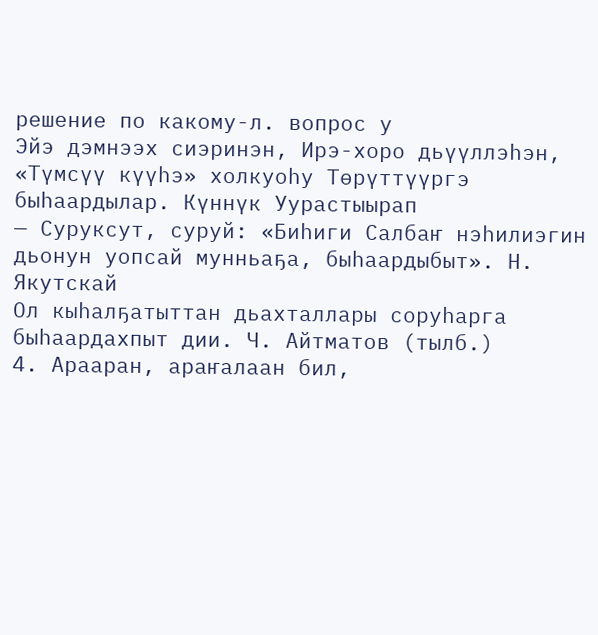решение по какому-л. вопрос у
Эйэ дэмнээх сиэринэн, Ирэ-хоро дьүүллэһэн, «Түмсүү күүһэ» холкуоһу Төрүттүүргэ быһаардылар. Күннүк Уурастыырап
— Суруксут, суруй: «Биһиги Салбаҥ нэһилиэгин дьонун уопсай мунньаҕа, быһаардыбыт». Н. Якутскай
Ол кыһалҕатыттан дьахталлары соруһарга быһаардахпыт дии. Ч. Айтматов (тылб.)
4. Арааран, араҥалаан бил,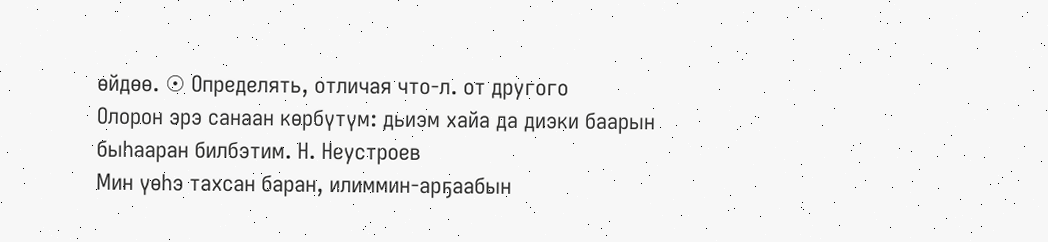өйдөө. ☉ Определять, отличая что-л. от другого
Олорон эрэ санаан көрбүтүм: дьиэм хайа да диэки баарын быһааран билбэтим. Н. Неустроев
Мин үөһэ тахсан баран, илиммин-арҕаабын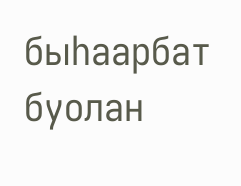быһаарбат буолан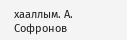хааллым. А. Софронов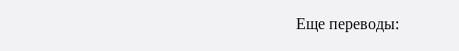Еще переводы: